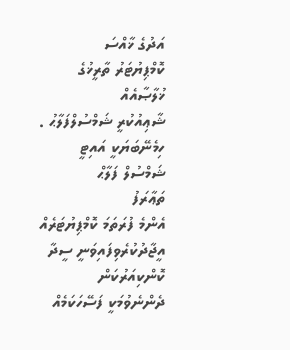އަދުގެ ޚާއްސަ
ކޮމްޕިޔުޓަރު ތާރީޚުގެ ޚުލާޞާއެއް
ޝާޢިއުކުރީ ޝަމްސުލްފަލާޙު . ހިމެނޭބަޔަކީ އައިޓީ
ޝަމްސުލް ފަލާޙް
ތަޢާރަފު
އެންމެ ފުރަތަމަ ކޮމްޕިޔުޓަރެއް އީޖާދުކުރެވިފައިވަނީ ސީދާ ކޮންކިއަރުކަން ދެންނެވުމަކީ ފަސޭހަކަމެއް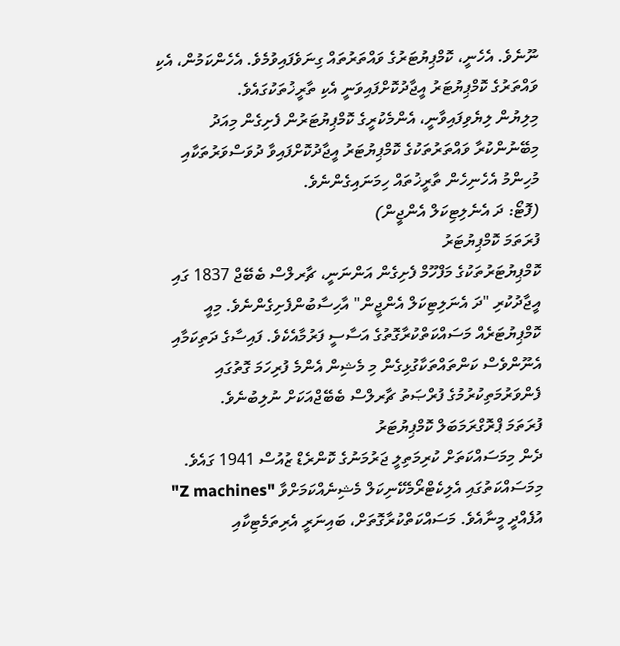ނޫނެވެ. އެހެނީ، ކޮމްޕިޔުޓަރުގެ ވައްތަރުތައް ގިނަވެފައިވުމެވެ. އެހެންކަމުން، އެކި ވައްތަރުގެ ކޮމްޕިޔުޓަރު އީޖާދުކޮށްފައިވަނީ އެކި ތާރީޚުތަކުގައެވެ.
މިލިޔުން ލިޔެވިފައިވާނީ، އެންމެކުރީގެ ކޮމްޕިޔުޓަރުން ފެށިގެން މިއަދު މިބޭނުންކުރާ ވައްތަރުތަކުގެ ކޮމްޕިޔުޓަރު އީޖާދުކޮށްފައިވާ ދުވަސްވަރުތަކާއި މުހިންމު އެހެނިހެން ތާރީޚުތައް ހިމަނައިގެންނެވެ.
(ފޮޓޯ: ދަ އެނެލިޓިކަލް އެންޖީން)
ފުރަތަމަ ކޮމްޕިޔުޓަރު
ކޮމްޕިޔުޓަރުތަކުގެ މަފްހޫމް ފެށިގެން އަންނަނީ، ޗާރލްސް ބެބޭޖް 1837 ގައި އީޖާދުކުރި "ދަ އެނަލިޓިކަލް އެންޖީން" އާހިސާބުންފެށިގެންނެވެ. މިއީ ކޮމްޕިޔުޓަރެއް މަސައްކަތްކުރާގޮތުގެ އަސާސީ ފަރުމާއެކެވެ. ފައިސާގެ ދަތިކަމާއި އެނޫންވެސް ކަންތައްތަކާގުޅިގެން މި މެޝިން އެންމެ ފުރިހަމަ ގޮތުގައި ފެންވަރުމަތިކުރުމުގެ ފުރްޞަތު ޗާރލްސް ބެބޭޖްއަކަށް ނުލިބުނެވެ.
ފުރަތަމަ ޕްރޮގްރަމަބަލް ކޮމްޕިޔުޓަރު
ދެން މިމަސައްކަތަށް ކުރިމަތިލީ ޖަރުމަނުގެ ކޮންރެޑް ޒުއުސް 1941 ގައެވެ. މިމަސައްކަތުގައި އެލިކެޓްރޯމެކޭނިކަލް މެޝިނެއްކަމަށްވާ "Z machines" އުފެއްދީ މީނާއެވެ. މަސައްކަތްކުރާގޮތަށް، ބައިނަރީ އެރިތަމެޓިކާއި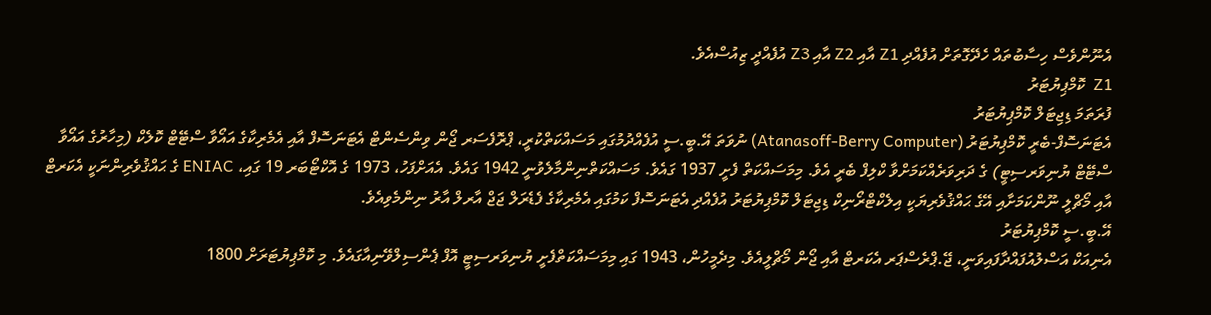އެނޫންވެސް ހިސާބުތައް ހެދޭގޮތަށް އުފެއްދި Z1 އާއި Z2 އާއި Z3 އުފެއްދީ ޒިއުސްއެވެ.
Z1  ކޮމްޕިޔުޓަރު
ފުރަތަމަ ޑިޖިޓަލް ކޮމްޕިޔުޓަރު
އެޓަނަސޮފް-ބެރީ ކޮމްޕިޔުޓަރު (Atanasoff-Berry Computer) ނުވަތަ އޭ.ބީ.ސީ އުފެއްދުމުގައި މަސައްކަތްކުރީ، ޕްރޮފެސަރ ޖޯން ވިންސެންޓް އެޓަނަސޮފް އާއި އެމެރިކާގެ އައޯވާ ސްޓޭޓް ކޮލެކް (މިހާރުގެ އައޯވާ ސްޓޭޓް ޔުނިވަރސިޓީ) ގެ ދަރިވަރެއްކަމަށްވާ ކްލިފް ބެރީ އެވެ. މިމަސައްކަތް ފެށީ 1937 ގައެވެ. މަސައްކަތްނިންމާލެވުނީ 1942 ގައެވެ. އެއަށްފަހު، 1973 ގެ އޮކްޓޯބަރ 19 ގައި، ENIAC ގެ ޙައްޤުވެރިންނަކީ އެކަރޓް އާއި މޯޗްލީ ނޫންކަމަށާއި އޭގެ ޙައްޤުވެރިޔަކީ އިލެކްޓްރޯނިކް ޑިޖިޓަލް ކޮމްޕިޔުޓަރު އުފެއްދި އެޓަނަސޮފް ކަމުގައި އެމެރިކާގެ ފެޑެރަލް ޖަޖް އާރލް އާރު ނިންމެވިއެވެ.
އޭ.ބީ.ސީ ކޮމްޕިޔުޓަރު
އެނިއަކް އަސްލުއުފައްދާފައިވަނީ، ޖޭ.ޕްރެސްޕަރ އެކަރޓް އާއި ޖޯން މޯޗްލީއެވެ. މިދެމީހުން، 1943 ގައި މިމަސައްކަތްފެށީ ޔުނިވަރސިޓީ އޮފް ޕެންސިލްވޭނިއާގައެވެ. މި ކޮމްޕިޔުޓަރަށް 1800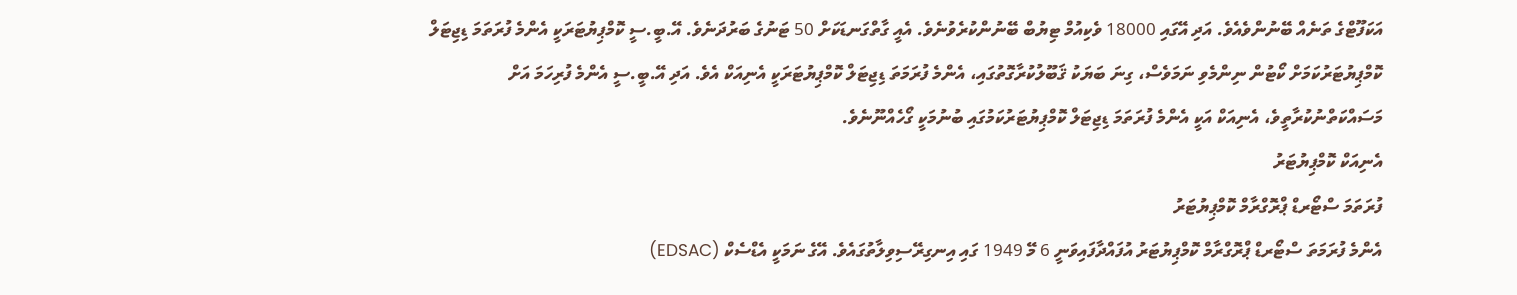އަކަފޫޓްގެ ތަނެއް ބޭނުންވެއެވެ. އަދި އޭގައި 18000 ވެކިއުމް ޓިޔުބް ބޭނުންކުރެވުނެވެ. އެއީ ގާތްގަނޑަކަށް 50 ޓަނުގެ ބަރުދަނެވެ. އޭ.ބީ.ސީ ކޮމްޕިޔުޓަރަކީ އެންމެ ފުރަތަމަ ޑިޖިޓަލް ކޮމްޕިޔުޓަރުކަމަށް ކޯޓުން ނިންމެވި ނަމަވެސް، ގިނަ ބަޔަކު ޤަބޫލުކުރާގޮތުގައި، އެންމެ ފުރަމަތަ ޑިޖިޓަލް ކޮމްޕިޔުޓަރަކީ އެނިއަކް އެވެ. އަދި އޭ.ބީ.ސީ އެންމެ ފުރިހަމަ އަށް މަސައްކަތްނުކުރާތީވެ، އެނިއަކް އަކީ އެންމެ ފުރަތަމަ ޑިޖިޓަލް ކޮމްޕިޔުޓަރުކަމުގައި ބުނުމަކީ ގޯހެއްނޫނެވެ.
އެނިއަކް ކޮމްޕިޔުޓަރު
ފުރަތަމަ ސްޓޯރޑް ޕްރޮގްރާމް ކޮމްޕިޔުޓަރު
އެންމެ ފުރަމަތަ ސްޓޯރޑް ޕްރޮގްރާމް ކޮމްޕިޔުޓަރު އުފައްދާފައިވަނީ 6 މޭ 1949 ގައި އިނގިރޭސިވިލާތުގައެވެ. އޭގެ ނަމަކީ އެޑްސެކް (EDSAC)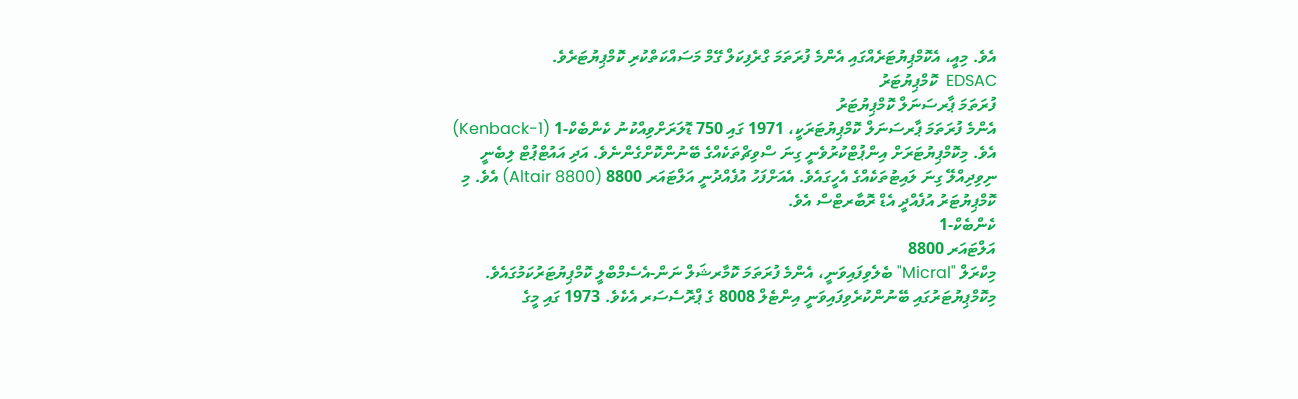އެވެ. މިއީ، އެކޮމްޕިޔުޓަރެއްގައި އެންމެ ފުރަތަމަ ގްރެފިކަލް ގޭމް މަސައްކަތްކުރި ކޮމްޕިޔުޓަރެވެ.
EDSAC  ކޮމްޕިޔުޓަރު
ފުރަތަމަ ޕާރސަނަލް ކޮމްޕިޔުޓަރު
އެންމެ ފުރަތަމަ ޕާރސަނަލް ކޮމްޕިޔުޓަރަކީ، 1971 ގައި 750 ޑޮލަރަށްވިއްކުނު ކެންބެކް-1 (Kenback-1) އެވެ. މިކޮމްޕިޔުޓަރަށް އިންޕުޓްކުރުވެނީ ގިނަ ސްވިޗްތަކެއްގެ ބޭނުންކޮށްގެންނެވެ. އަދި އައުޓްޕުޓް ލިބެނީ ނިވިދިއްލޭ ގިނަ ލައިޓުތަކެއްގެ އެހީގައެވެ. އެއަށްފަހު އުފެއްދުނީ އަލްޓައަރ 8800 (Altair 8800) އެވެ. މި ކޮމްޕިޔުޓަރު އުފެއްދީ އެޑް ރޮބާރޓްސް އެވެ.
ކެންބެކް-1
އަލްޓައަރ 8800
މިކްރަލް "Micral" ބެލެވިފައިވަނީ، އެންމެ ފުރަތަމަ ކޮމާރޝަލް ނަން-އެސެމްބްލީ ކޮމްޕިޔުޓަރުކަމުގައެވެ. މިކޮމްޕިޔުޓަރުގައި ބޭނުންކުރެވިފައިވަނީ އިންޓެލް 8008 ގެ ޕްރޮސެސަރ އެކެވެ. 1973 ގައި މީގެ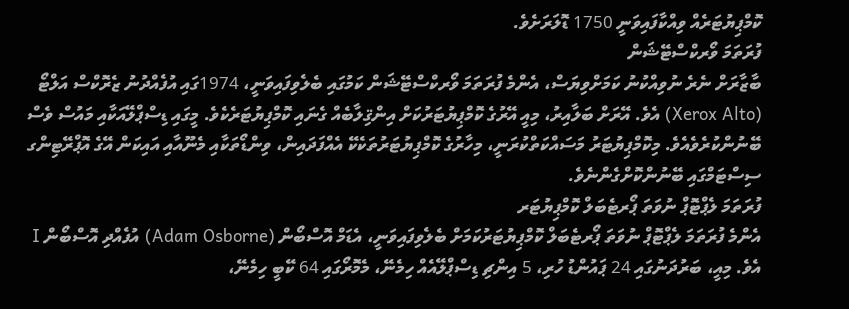ކޮމްޕިޔުޓަރެއް ވިއްކާފައިވަނީ 1750 ޑޮލަރަށެވެ.
ފުރަތަމަ ވޯރކްސްޓޭޝަން
ބާޒާރަށް ނެރެ ނުވިއްކުނު ކަމަށްވިޔަސް، އެންމެ ފުރަތަމަ ވޯރކްސްޓޭޝަން ކަމުގައި ބެލެވިފައިވަނީ، 1974ގައި އުފެއްދުނު ޒެރޮކްސް އަލްޓޯ (Xerox Alto) އެވެ. އޭރަށް ބަލާއިރު، މިއީ އޭރުގެ ކޮމްޕިޔުޓަރުކަށް އިންޤިލާބެއް ގެނައި ކޮމްޕިޔުޓަރެކެވެ. މީގައި ޑިސްޕްލޭއަކާއި މައުސް ވެސް ބޭނުންކުރެވެއެވެ. މިކޮމްޕިޔުޓަރު މަސައްކަތްކުރަނީ، މިހާރުގެ ކޮމްޕިޔުޓަރުތަކެކޭ އެއްފަދައިން، ވިންޑޯތަކާއި މެނޫއާއި އައިކަން އޭގެ އޮޕްރޭޓިންގ ސިސްޓަމްގައި ބޭނުންކޮށްގެންނެވެ.
ފުރަތަމަ ލެޕްޓޮޕް ނުވަތަ ޕޯރޓެބަލް ކޮމްޕިޔުޓަރ
އެންމެ ފުރަތަމަ ލެޕްޓޮޕް ނުވަތަ ޕޯރޓެބަލް ކޮމްޕިޔުޓަރުކަމަށް ބެލެވިފައިވަނީ، އެޑަމް އޮސްބޯން (Adam Osborne) އުފެއްދި އޮސްބޯން I އެވެ. މިއީ، ބަރުދަނުގައި 24 ޕައުންޑު ހުރި، 5 އިންޗި ޑިސްޕްލޭއެއް ހިމެނޭ، މެމޮރޯގައި 64 ކޭބީ ހިމެނޭ،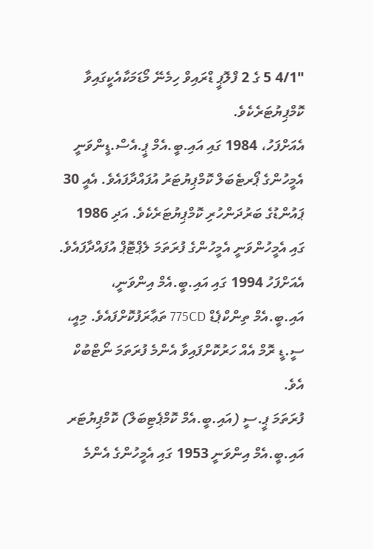"4/1 5 ގެ 2 ފްލޮޕީ ޑްރައިވް ހިމެނޭ މޯޑަމަކާއެކީގައިވާ ކޮމްޕިޔުޓަރެކެވެ.
އެއަށްފަހު، 1984 ގައި އައި.ބީ.އެމް ޕީ.އެސް.ޑީންވަނީ އެމީހުންގެ ޕޯރޓެބަލް ކޮމްޕިޔުޓަރު އުފައްދާފައެވެ. އެއީ 30 ޕައުންޑުގެ ބަރުދަންހުރި ކޮމްޕިޔުޓަރެކެވެ. އަދި 1986 ގައި އެމީހުންވަނީ އެމީހުންގެ ފުރަތަމަ ލެޕްޓޮޕް އުފައްދާފައެވެ. އެއަށްފަހު 1994 ގައި އައި.ބީ.އެމް އިންވަނީ، އައި.ބީ.އެމް ތިންކްޕެޑް 775CD ތަޢާރަފުކޮށްފައެވެ. މިއީ، ސީ.ޑީ ރޮމް އެއް ހަރުކޮށްފައިވާ އެންމެ ފުރަތަމަ ނޯޓްބުކް އެވެ.
ފުރަތަމަ ޕީ.ސީ (އައި.ބީ.އެމް ކޮމްޕެޓިބަލް) ކޮމްޕިޔުޓަރ
އައި.ބީ.އެމް އިންވަނީ 1953 ގައި އެމީހުންގެ އެންމެ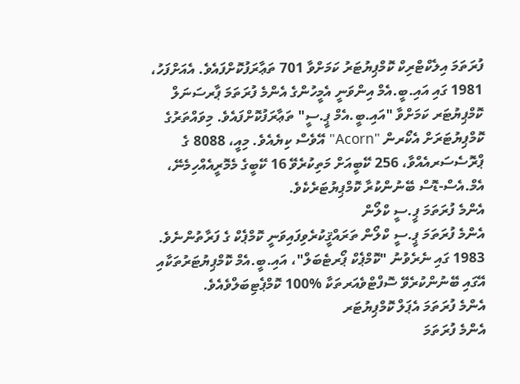ފުރަތަމަ އިލެކްޓްރިކް ކޮމްޕިޔުޓަރު ކަމަށްވާ 701 ތަޢާރަފުކޮށްފައެވެ. އެއަށްފަހު، 1981 ގައި އައި.ބީ.އެމް އިންވަނީ އެމީހުންގެ އެންމެ ފުރަތަމަ ޕާރސަނަލް ކޮމްޕިޔުޓަރ ކަމަށްވާ "އައި.ބީ.އެމް ޕީ.ސީ" ތަޢާރަފުކޮށްފައެވެ. މިވައްތަރުގެ ކޮމްޕިޔުޓަރަށް އެކޯރން "Acorn" އޭވެސް ކިޔެއެވެ. މިއީ، 8088 ގެ ޕްރޮސެސަރއެއްވާ، 256 ކޭބީއަށް މަތިކުރެވޭ 16 ކޭބީގެ މެމޮރީއެއްހިމެނޭ، އެމް.އެސް-ޑޮސް ބޭނުންކުރާ ކޮމްޕިޔުޓަރެކެވެ.
އެންމެ ފުރަތަމަ ޕީ.ސީ ކްލޯން
އެންމެ ފުރަތަމަ ޕީ.ސީ ކްލޯން ތަރައްޤީކުރެވިފައިވަނީ ކޮމްޕެކް ގެ ފަރާތުންނެވެ. 1983 ގައި ނެރެވުނު "ކޮމްޕެކް ޕޯރޓެބަލް"، އައި.ބީ.އެމް ކޮމްޕިޔުޓަރުތަކާއި އޭގައި ބޭނުންކުރެވޭ ސޮފްޓްވެއަރތަކާ %100 ކޮމްޕެޓިބަލްވެއެވެ.
އެންމެ ފުރަތަމަ އެޕަލް ކޮމްޕިޔުޓަރ
އެންމެ ފުރަތަމަ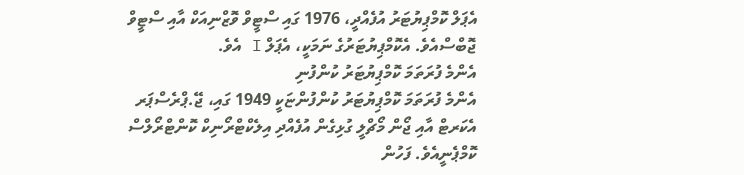އެޕަލް ކޮމްޕިޔުޓަރު އުފެއްދީ، 1976 ގައި ސްޓީވް ވޮޒްނިއަކް އާއި ސްޓީވް ޖޮބްސްއެވެ. އެކޮމްޕިޔުޓަރުގެ ނަމަކީ، އެޕަލް I އެވެ.
އެންމެ ފުރަތަމަ ކޮމްޕިޔުޓަރު ކުންފުނި
އެންމެ ފުރަތަމަ ކޮމްޕިޔުޓަރު ކުންފުންޏަކީ 1949 ގައި، ޖޭ.ޕްރެސްޕަރ އެކަރޓް އާއި ޖޯން މޯޗްލީ ގުޅިގެން އުފެއްދި އިލެކްޓްރޯނިކް ކޮންޓްރޯލްސް ކޮމްޕެނީއެވެ. ފަހުން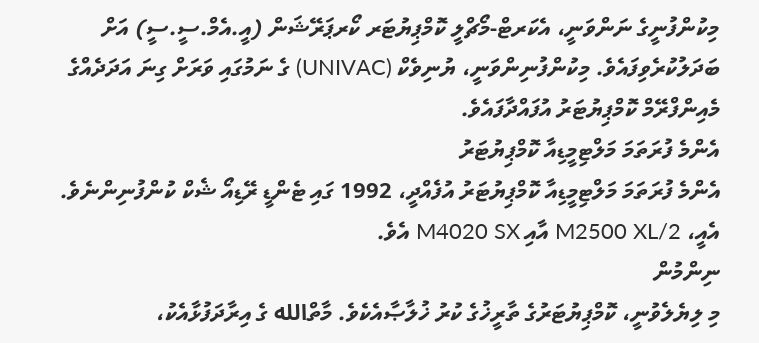މިކުންފުނީގެ ނަންވަނީ، އެކަރޓް-މޯޗްލީ ކޮމްޕިޔުޓަރ ކޯރޕަރޭޝަން (އީ.އެމް.ސީ.ސީ) އަށް ބަދަލުކުރެވިފައެވެ. މިކުންފުނިންވަނީ، ޔުނިވެކް (UNIVAC) ގެ ނަމުގައި ވަރަށް ގިނަ އަދަދެއްގެ މެއިންފްރޭމް ކޮމްޕިޔުޓަރު އުފައްދާފައެވެ.
އެންމެ ފުރަތަމަ މަލްޓިމީޑިއާ ކޮމްޕިޔުޓަރު
އެންމެ ފުރަތަމަ މަލްޓިމީޑިއާ ކޮމްޕިޔުޓަރު އުފެއްދީ، 1992 ގައި ޓެންޑީ ރޭޑިއޯ ޝެކް ކުންފުނިންނެވެ. އެއީ، M2500 XL/2 އާއި M4020 SX އެވެ.
ނިންމުން
މި ލިޔެލެވުނީ، ކޮމްޕިޔުޓަރުގެ ތާރީޚުގެ ކުރު ޚުލާޞާއެކެވެ. މާތްالله ގެ އިރާދަފުޅާއެކު،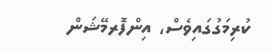ކުރިމަގުގައިވެސް، އިންފޮރމޭޝަން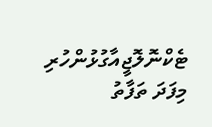ޓެކްނޮލޮޖީއާގުޅުންހުރި މިފަދަ ތަފާތު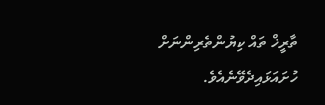ތާރީޚް ތައް ކިޔުންތެރިންނަށް ހުށައަޅައިދެވޭނެއެވެ.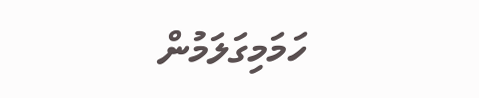ހަމަމިގަލަމުން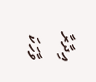އިދާރާ
ވާހަކަ